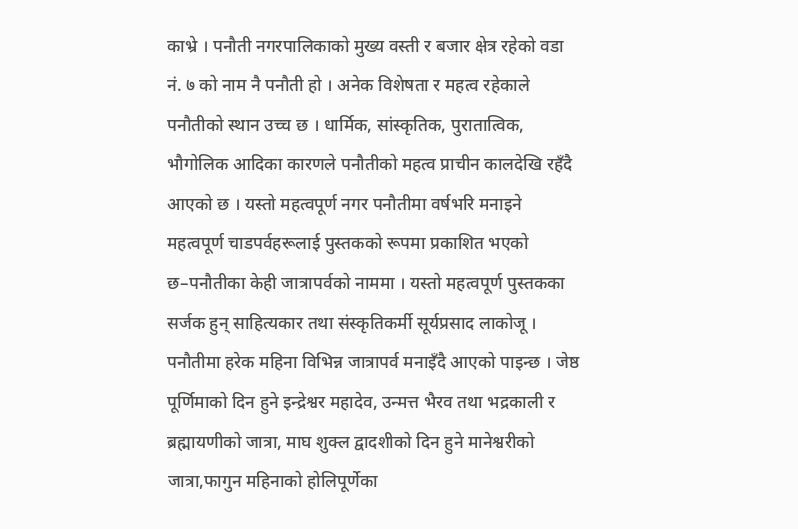काभ्रे । पनौती नगरपालिकाको मुख्य वस्ती र बजार क्षेत्र रहेको वडा नं. ७ को नाम नै पनौती हो । अनेक विशेषता र महत्व रहेकाले पनौतीको स्थान उच्च छ । धार्मिक, सांस्कृतिक, पुरातात्विक, भौगोलिक आदिका कारणले पनौतीको महत्व प्राचीन कालदेखि रहँदै आएको छ । यस्तो महत्वपूर्ण नगर पनौतीमा वर्षभरि मनाइने महत्वपूर्ण चाडपर्वहरूलाई पुस्तकको रूपमा प्रकाशित भएको छ–पनौतीका केही जात्रापर्वको नाममा । यस्तो महत्वपूर्ण पुस्तकका सर्जक हुन् साहित्यकार तथा संस्कृतिकर्मी सूर्यप्रसाद लाकोजू ।
पनौतीमा हरेक महिना विभिन्न जात्रापर्व मनाइँदै आएको पाइन्छ । जेष्ठ पूर्णिमाको दिन हुने इन्द्रेश्वर महादेव, उन्मत्त भैरव तथा भद्रकाली र ब्रह्मायणीको जात्रा, माघ शुक्ल द्वादशीको दिन हुने मानेश्वरीको जात्रा,फागुन महिनाको होलिपूर्णेका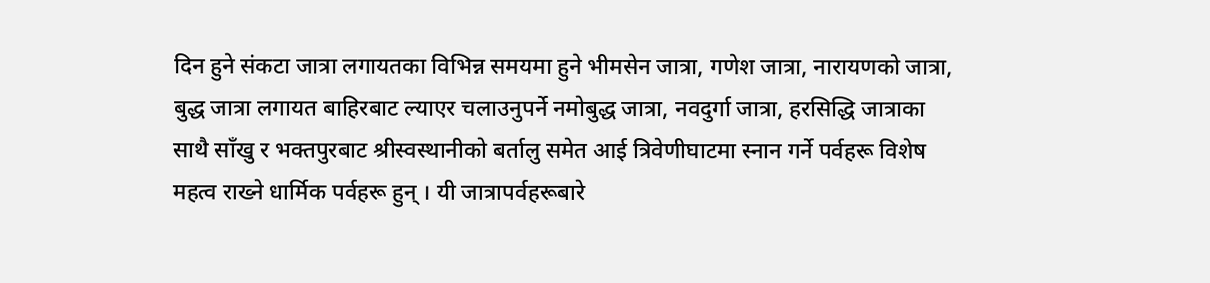दिन हुने संकटा जात्रा लगायतका विभिन्न समयमा हुने भीमसेन जात्रा, गणेश जात्रा, नारायणको जात्रा, बुद्ध जात्रा लगायत बाहिरबाट ल्याएर चलाउनुपर्ने नमोबुद्ध जात्रा, नवदुर्गा जात्रा, हरसिद्धि जात्राका साथै साँखु र भक्तपुरबाट श्रीस्वस्थानीको बर्तालु समेत आई त्रिवेणीघाटमा स्नान गर्ने पर्वहरू विशेष महत्व राख्ने धार्मिक पर्वहरू हुन् । यी जात्रापर्वहरूबारे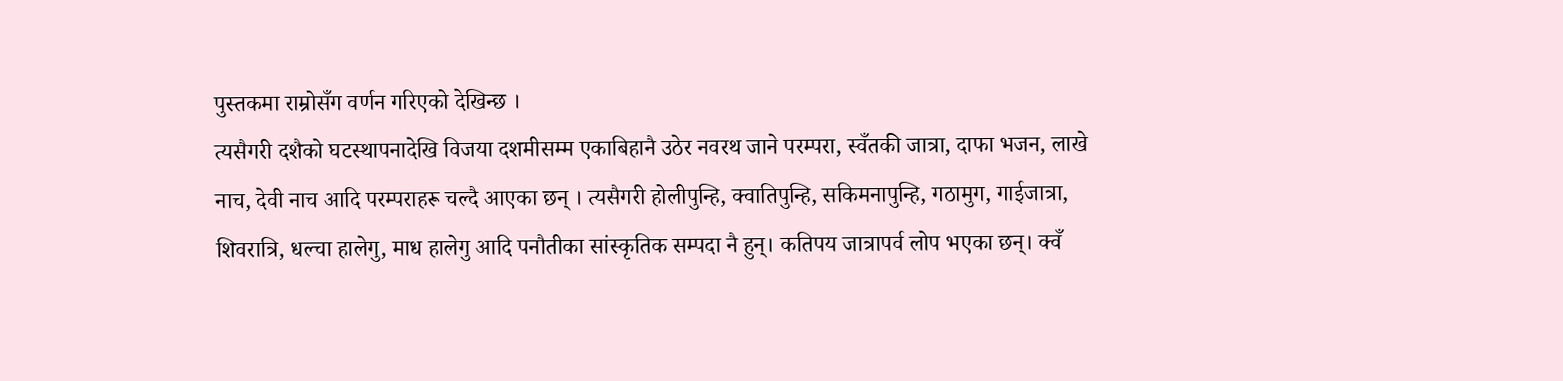पुस्तकमा राम्रोसँग वर्णन गरिएको देखिन्छ ।
त्यसैगरी दशैको घटस्थापनादेखि विजया दशमीसम्म एकाबिहानै उठेर नवरथ जाने परम्परा, स्वँतकी जात्रा, दाफा भजन, लाखे नाच, देवी नाच आदि परम्पराहरू चल्दै आएका छन् । त्यसैगरी होलीपुन्हि, क्वातिपुन्हि, सकिमनापुन्हि, गठामुग, गाईजात्रा, शिवरात्रि, धल्चा हालेगु, माध हालेगु आदि पनौतीका सांस्कृतिक सम्पदा नै हुन्। कतिपय जात्रापर्व लोप भएका छन्। क्वँ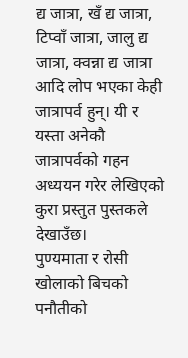द्य जात्रा, खँ द्य जात्रा, टिप्वाँ जात्रा, जालु द्य जात्रा, क्वन्ना द्य जात्रा आदि लोप भएका केही जात्रापर्व हुन्। यी र यस्ता अनेकौ जात्रापर्वको गहन अध्ययन गरेर लेखिएको कुरा प्रस्तुत पुस्तकले देखाउँछ।
पुण्यमाता र रोसी खोलाको बिचको पनौतीको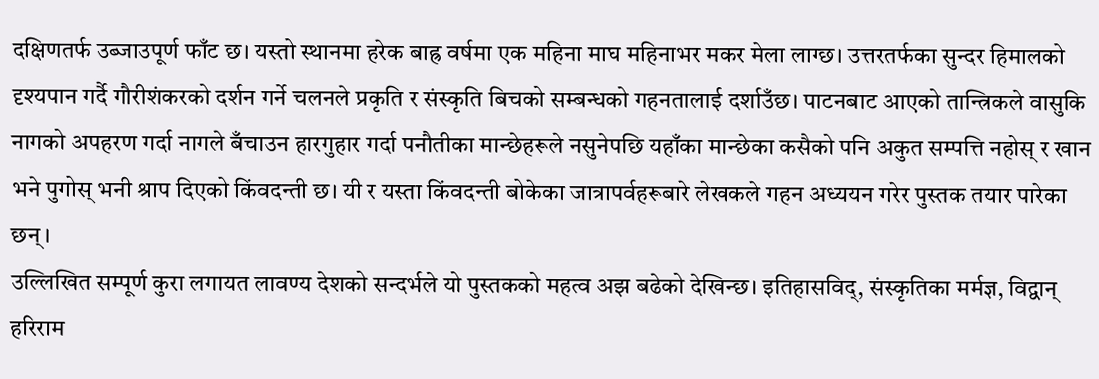दक्षिणतर्फ उब्जाउपूर्ण फाँट छ। यस्तो स्थानमा हरेक बाह्र वर्षमा एक महिना माघ महिनाभर मकर मेला लाग्छ। उत्तरतर्फका सुन्दर हिमालको दृश्यपान गर्दै गौरीशंकरको दर्शन गर्ने चलनले प्रकृति र संस्कृति बिचको सम्बन्धको गहनतालाई दर्शाउँछ। पाटनबाट आएको तान्त्रिकले वासुकि नागको अपहरण गर्दा नागले बँचाउन हारगुहार गर्दा पनौतीका मान्छेहरूले नसुनेपछि यहाँका मान्छेका कसैको पनि अकुत सम्पत्ति नहोस् र खान भने पुगोस् भनी श्राप दिएको किंवदन्ती छ। यी र यस्ता किंवदन्ती बोकेका जात्रापर्वहरूबारे लेखकले गहन अध्ययन गरेर पुस्तक तयार पारेका छन्।
उल्लिखित सम्पूर्ण कुरा लगायत लावण्य देशको सन्दर्भले यो पुस्तकको महत्व अझ बढेको देखिन्छ। इतिहासविद्, संस्कृतिका मर्मज्ञ, विद्वान् हरिराम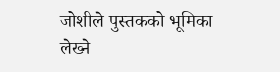जोशीले पुस्तकको भूमिका लेख्ने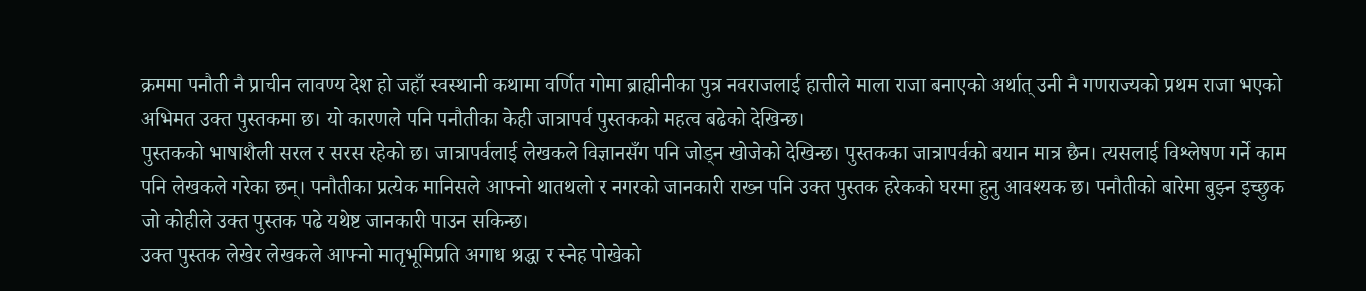क्रममा पनौती नै प्राचीन लावण्य देश हो जहाँ स्वस्थानी कथामा वर्णित गोमा ब्राह्मीनीका पुत्र नवराजलाई हात्तीले माला राजा बनाएको अर्थात् उनी नै गणराज्यको प्रथम राजा भएको अभिमत उक्त पुस्तकमा छ। यो कारणले पनि पनौतीका केही जात्रापर्व पुस्तकको महत्व बढेको देखिन्छ।
पुस्तकको भाषाशैली सरल र सरस रहेको छ। जात्रापर्वलाई लेखकले विज्ञानसँग पनि जोड्न खोजेको देखिन्छ। पुस्तकका जात्रापर्वको बयान मात्र छैन। त्यसलाई विश्लेषण गर्ने काम पनि लेखकले गरेका छन्। पनौतीका प्रत्येक मानिसले आफ्नो थातथलो र नगरको जानकारी राख्न पनि उक्त पुस्तक हरेकको घरमा हुनु आवश्यक छ। पनौतीको बारेमा बुझ्न इच्छुक जो कोहीले उक्त पुस्तक पढे यथेष्ट जानकारी पाउन सकिन्छ।
उक्त पुस्तक लेखेर लेखकले आफ्नो मातृभूमिप्रति अगाध श्रद्धा र स्नेह पोखेको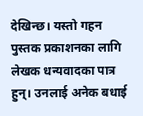देखिन्छ। यस्तो गहन पुस्तक प्रकाशनका लागि लेखक धन्यवादका पात्र हुन्। उनलाई अनेक बधाई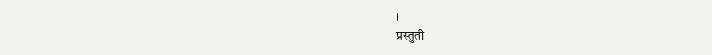।
प्रस्तुती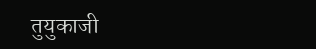तुयुकाजी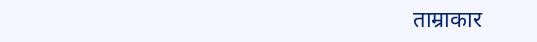ताम्राकार